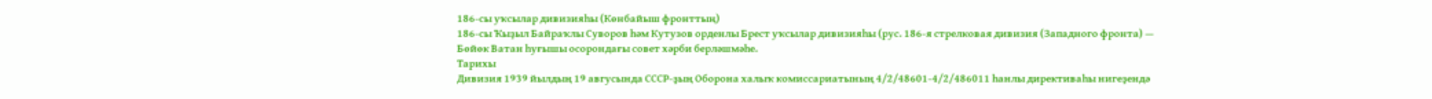186-сы уҡсылар дивизияһы (Көнбайыш фронттың)
186-сы Ҡыҙыл Байраҡлы Суворов һәм Кутузов орденлы Брест уҡсылар дивизияһы (рус. 186-я стрелковая дивизия (Западного фронта) — Бөйөк Ватан һуғышы осорондағы совет хәрби берләшмәһе.
Тарихы
Дивизия 1939 йылдың 19 авгусында СССР-ҙың Оборона халыҡ комиссариатының 4/2/48601-4/2/486011 һанлы директиваһы нигеҙендә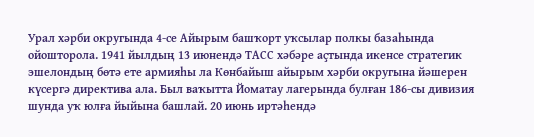Урал хәрби округында 4-се Айырым башҡорт уҡсылар полкы базаһында ойошторола. 1941 йылдың 13 июнендә ТАСС хәбәре аҫтында икенсе стратегик эшелондың бөтә ете армияһы ла Көнбайыш айырым хәрби округына йәшерен күсергә директива ала. Был ваҡытта Йоматау лагерында булған 186-сы дивизия шунда уҡ юлға йыйына башлай. 20 июнь иртәһендә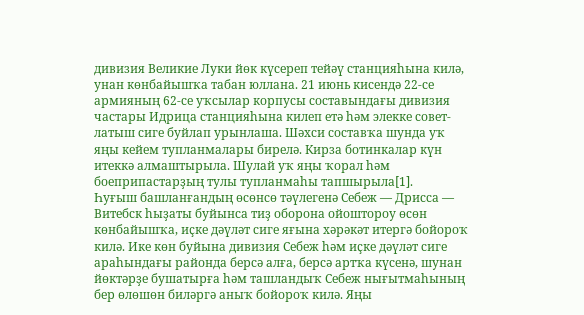дивизия Великие Луки йөк күсереп тейәү станцияһына килә, унан көнбайышҡа табан юллана. 21 июнь кисендә 22-се армияның 62-се уҡсылар корпусы составындағы дивизия частары Идрица станцияһына килеп етә һәм элекке совет-латыш сиге буйлап урынлаша. Шәхси составҡа шунда уҡ яңы кейем тупланмалары бирелә. Кирза ботинкалар күн итеккә алмаштырыла. Шулай уҡ яңы ҡорал һәм боеприпастарҙың тулы тупланмаһы тапшырыла[1].
Һуғыш башланғандың өсөнсө тәүлегенә Себеж — Дрисса — Витебск һыҙаты буйынса тиҙ оборона ойоштороу өсөн көнбайышҡа, иҫке дәүләт сиге яғына хәрәкәт итергә бойороҡ килә. Ике көн буйына дивизия Себеж һәм иҫке дәүләт сиге араһындағы районда берсә алға, берсә артҡа күсенә, шунан йөктәрҙе бушатырға һәм ташландыҡ Себеж нығытмаһының бер өлөшөн биләргә аныҡ бойороҡ килә. Яңы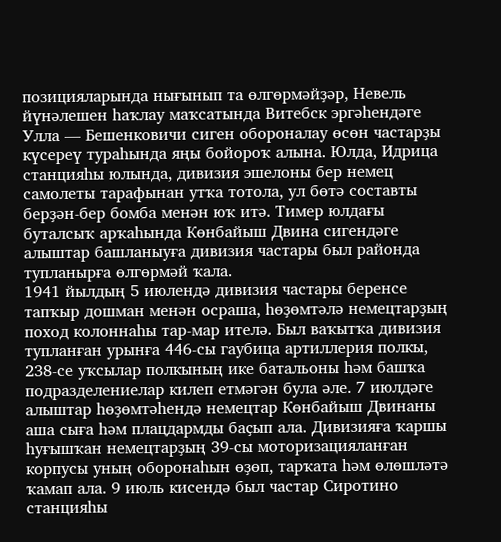позицияларында нығынып та өлгөрмәйҙәр, Невель йүнәлешен һаҡлау маҡсатында Витебск эргәһендәге Улла — Бешенковичи сиген обороналау өсөн частарҙы күсереү тураһында яңы бойороҡ алына. Юлда, Идрица станцияһы юлында, дивизия эшелоны бер немец самолеты тарафынан утҡа тотола, ул бөтә составты берҙән-бер бомба менән юҡ итә. Тимер юлдағы буталсыҡ арҡаһында Көнбайыш Двина сигендәге алыштар башланыуға дивизия частары был районда тупланырға өлгөрмәй ҡала.
1941 йылдың 5 июлендә дивизия частары беренсе тапҡыр дошман менән осраша, һөҙөмтәлә немецтарҙың поход колоннаһы тар-мар ителә. Был ваҡытҡа дивизия тупланған урынға 446-сы гаубица артиллерия полкы, 238-се уҡсылар полкының ике батальоны һәм башҡа подразделениелар килеп етмәгән була әле. 7 июлдәге алыштар һөҙөмтәһендә немецтар Көнбайыш Двинаны аша сыға һәм плацдармды баҫып ала. Дивизияға ҡаршы һуғышҡан немецтарҙың 39-сы моторизацияланған корпусы уның оборонаһын өҙөп, тарҡата һәм өлөшләтә ҡамап ала. 9 июль кисендә был частар Сиротино станцияһы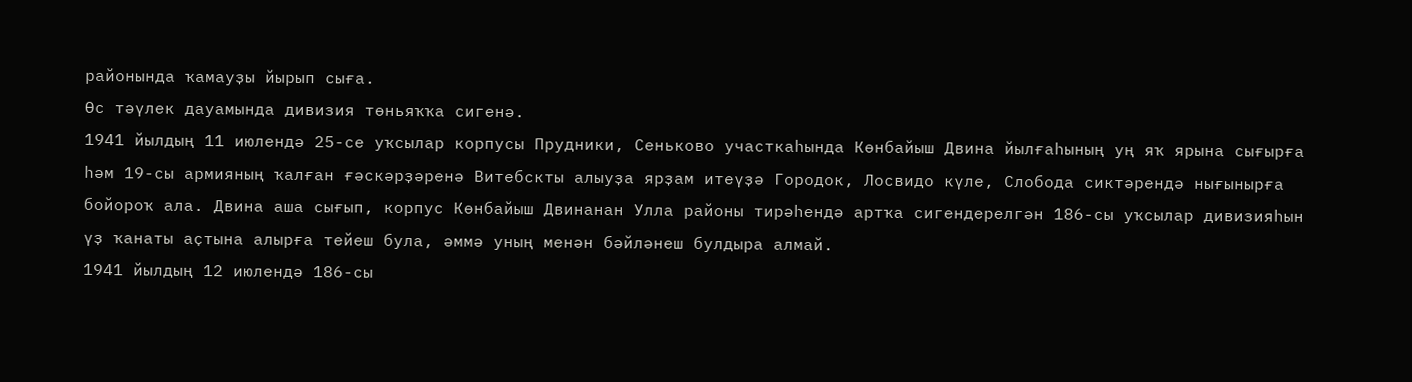районында ҡамауҙы йырып сыға.
Өс тәүлек дауамында дивизия төньяҡҡа сигенә.
1941 йылдың 11 июлендә 25-се уҡсылар корпусы Прудники, Сеньково участкаһында Көнбайыш Двина йылғаһының уң яҡ ярына сығырға һәм 19-сы армияның ҡалған ғәскәрҙәренә Витебскты алыуҙа ярҙам итеүҙә Городок, Лосвидо күле, Слобода сиктәрендә нығынырға бойороҡ ала. Двина аша сығып, корпус Көнбайыш Двинанан Улла районы тирәһендә артҡа сигендерелгән 186-сы уҡсылар дивизияһын үҙ ҡанаты аҫтына алырға тейеш була, әммә уның менән бәйләнеш булдыра алмай.
1941 йылдың 12 июлендә 186-сы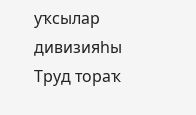уҡсылар дивизияһы Труд тораҡ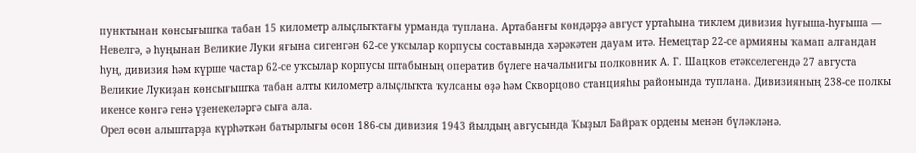пунктынан көнсығышҡа табан 15 километр алыҫлыҡтағы урманда туплана. Артабанғы көндәрҙә август уртаһына тиклем дивизия һуғыша-һуғыша — Невелгә, ә һуңынан Великие Луки яғына сигенгән 62-се уҡсылар корпусы составында хәрәкәтен дауам итә. Немецтар 22-се армияны ҡамап алғандан һуң, дивизия һәм күрше частар 62-се уҡсылар корпусы штабының оператив бүлеге начальнигы полковник А. Г. Шацков етәкселегендә 27 августа Великие Лукиҙан көнсығышҡа табан алты километр алыҫлыҡта ҡулсаны өҙә һәм Скворцово станцияһы районында туплана. Дивизияның 238-се полкы икенсе көнгә генә үҙенекеләргә сыға ала.
Орел өсөн алыштарҙа күрһәткән батырлығы өсөн 186-сы дивизия 1943 йылдың авгусында Ҡыҙыл Байраҡ ордены менән бүләкләнә.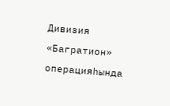Дивизия «Багратион» операцияһында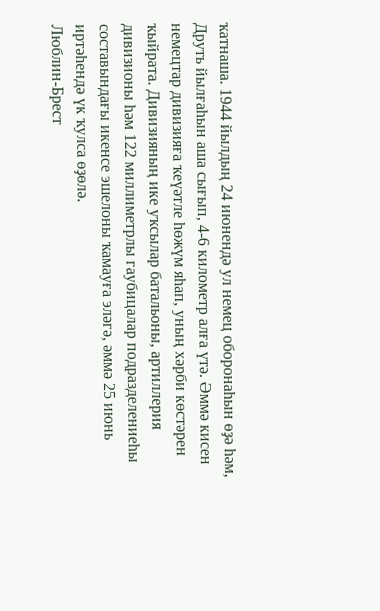ҡатнаша. 1944 йылдың 24 июнендә ул немец оборонаһын өҙә һәм, Друть йылғаһын аша сығып, 4-6 километр алға үтә. Әммә кисен немецтар дивизияға ҡеүәтле һөжүм яһап, уның хәрби көстәрен ҡыйрата. Дивизияның ике уҡсылар батальоны, артиллерия дивизионы һәм 122 миллиметрлы гаубицалар подразделениеһы составындағы икенсе эшелоны ҡамауға эләгә, әммә 25 июнь иртәһендә үк ҡулса өҙөлә.
Люблин-Брест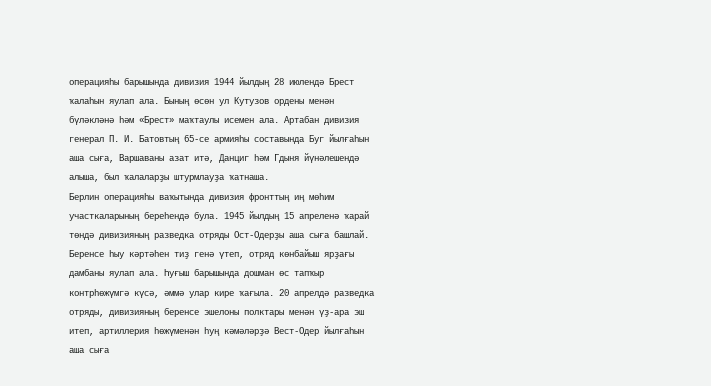операцияһы барышында дивизия 1944 йылдың 28 июлендә Брест ҡалаһын яулап ала. Бының өсөн ул Кутузов ордены менән бүләкләнә һәм «Брест» маҡтаулы исемен ала. Артабан дивизия генерал П. И. Батовтың 65-се армияһы составында Буг йылғаһын аша сыға, Варшаваны азат итә, Данциг һәм Гдыня йүнәлешендә алыша, был ҡалаларҙы штурмлауҙа ҡатнаша.
Берлин операцияһы ваҡытында дивизия фронттың иң мөһим участкаларының береһендә була. 1945 йылдың 15 апреленә ҡарай төндә дивизияның разведка отряды Ост-Одерҙы аша сыға башлай. Беренсе һыу кәртәһен тиҙ генә үтеп, отряд көнбайыш ярҙағы дамбаны яулап ала. Һуғыш барышында дошман өс тапҡыр контрһөжүмгә күсә, әммә улар кире ҡағыла. 20 апрелдә разведка отряды, дивизияның беренсе эшелоны полктары менән үҙ-ара эш итеп, артиллерия һөжүменән һуң кәмәләрҙә Вест-Одер йылғаһын аша сыға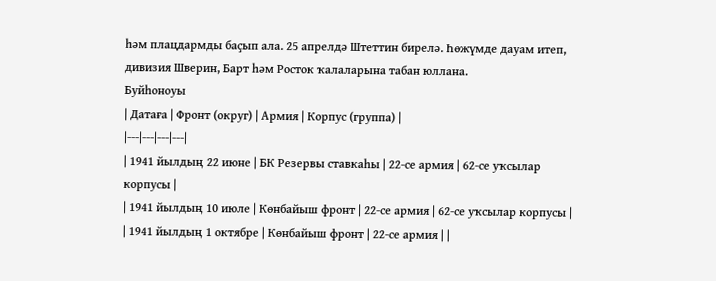һәм плацдармды баҫып ала. 25 апрелдә Штеттин бирелә. Һөжүмде дауам итеп, дивизия Шверин, Барт һәм Росток ҡалаларына табан юллана.
Буйһоноуы
| Датаға | Фронт (округ) | Армия | Корпус (группа) |
|---|---|---|---|
| 1941 йылдың 22 июне | БК Резервы ставкаһы | 22-се армия | 62-се уҡсылар корпусы |
| 1941 йылдың 10 июле | Көнбайыш фронт | 22-се армия | 62-се уҡсылар корпусы |
| 1941 йылдың 1 октябре | Көнбайыш фронт | 22-се армия | |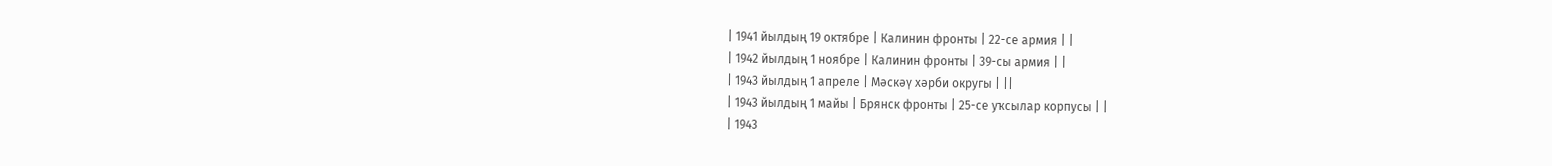| 1941 йылдың 19 октябре | Калинин фронты | 22-се армия | |
| 1942 йылдың 1 ноябре | Калинин фронты | 39-сы армия | |
| 1943 йылдың 1 апреле | Мәскәү хәрби округы | ||
| 1943 йылдың 1 майы | Брянск фронты | 25-се уҡсылар корпусы | |
| 1943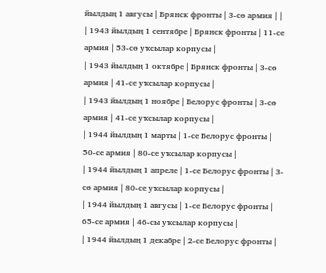йылдың 1 авгусы | Брянск фронты | 3-сө армия | |
| 1943 йылдың 1 сентябре | Брянск фронты | 11-се армия | 53-сө уҡсылар корпусы |
| 1943 йылдың 1 октябре | Брянск фронты | 3-сө армия | 41-се уҡсылар корпусы |
| 1943 йылдың 1 ноябре | Белорус фронты | 3-сө армия | 41-се уҡсылар корпусы |
| 1944 йылдың 1 марты | 1-се Белорус фронты | 50-се армия | 80-се уҡсылар корпусы |
| 1944 йылдың 1 апреле | 1-се Белорус фронты | 3-сө армия | 80-се уҡсылар корпусы |
| 1944 йылдың 1 авгусы | 1-се Белорус фронты | 65-се армия | 46-сы уҡсылар корпусы |
| 1944 йылдың 1 декабре | 2-се Белорус фронты |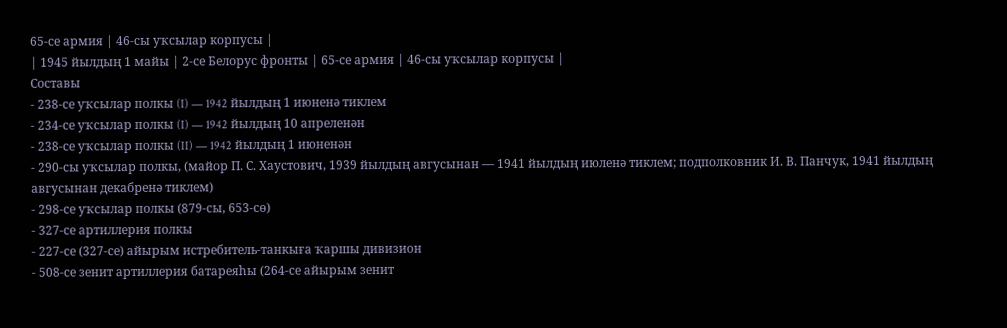65-се армия | 46-сы уҡсылар корпусы |
| 1945 йылдың 1 майы | 2-се Белорус фронты | 65-се армия | 46-сы уҡсылар корпусы |
Составы
- 238-се уҡсылар полкы (I) — 1942 йылдың 1 июненә тиклем
- 234-се уҡсылар полкы (I) — 1942 йылдың 10 апреленән
- 238-се уҡсылар полкы (II) — 1942 йылдың 1 июненән
- 290-сы уҡсылар полкы, (майор П. С. Хаустович, 1939 йылдың авгусынан — 1941 йылдың июленә тиклем; подполковник И. В. Панчук, 1941 йылдың авгусынан декабренә тиклем)
- 298-се уҡсылар полкы (879-сы, 653-сө)
- 327-се артиллерия полкы
- 227-се (327-се) айырым истребитель-танкыға ҡаршы дивизион
- 508-се зенит артиллерия батареяһы (264-се айырым зенит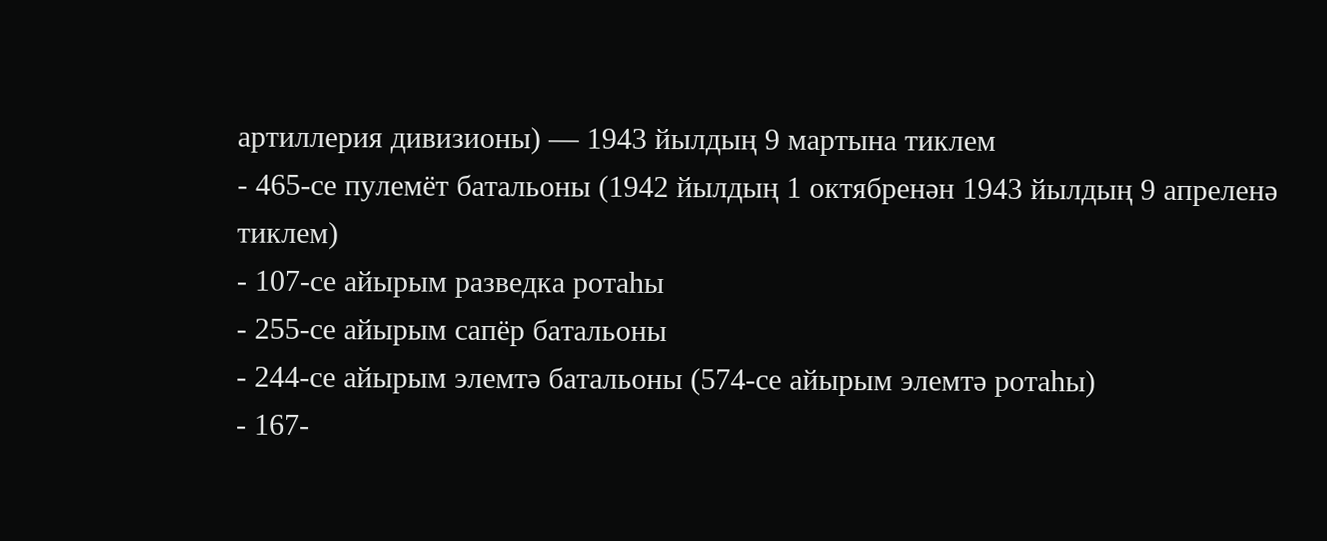артиллерия дивизионы) — 1943 йылдың 9 мартына тиклем
- 465-се пулемёт батальоны (1942 йылдың 1 октябренән 1943 йылдың 9 апреленә тиклем)
- 107-се айырым разведка ротаһы
- 255-се айырым сапёр батальоны
- 244-се айырым элемтә батальоны (574-се айырым элемтә ротаһы)
- 167-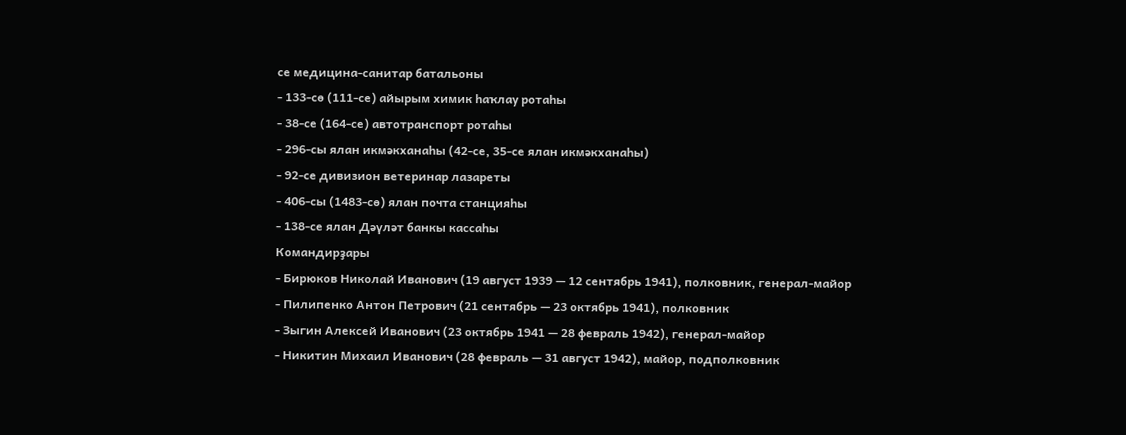се медицина-санитар батальоны
- 133-сө (111-се) айырым химик һаҡлау ротаһы
- 38-се (164-се) автотранспорт ротаһы
- 296-сы ялан икмәкханаһы (42-се, 35-се ялан икмәкханаһы)
- 92-се дивизион ветеринар лазареты
- 406-сы (1483-сө) ялан почта станцияһы
- 138-се ялан Дәүләт банкы кассаһы
Командирҙары
- Бирюков Николай Иванович (19 август 1939 — 12 сентябрь 1941), полковник, генерал-майор
- Пилипенко Антон Петрович (21 сентябрь — 23 октябрь 1941), полковник
- Зыгин Алексей Иванович (23 октябрь 1941 — 28 февраль 1942), генерал-майор
- Никитин Михаил Иванович (28 февраль — 31 август 1942), майор, подполковник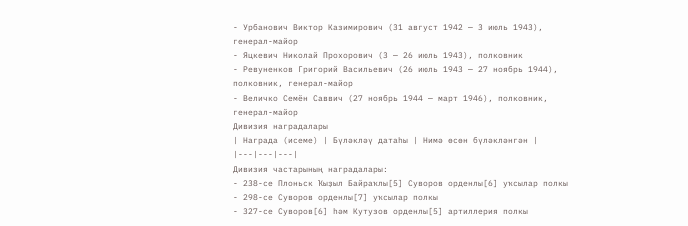- Урбанович Виктор Казимирович (31 август 1942 — 3 июль 1943), генерал-майор
- Яцкевич Николай Прохорович (3 — 26 июль 1943), полковник
- Ревуненков Григорий Васильевич (26 июль 1943 — 27 ноябрь 1944), полковник, генерал-майор
- Величко Семён Саввич (27 ноябрь 1944 — март 1946), полковник, генерал-майор
Дивизия наградалары
| Награда (исеме) | Бүләкләү датаһы | Нимә өсөн бүләкләнгән |
|---|---|---|
Дивизия частарының наградалары:
- 238-се Плоньск Ҡыҙыл Байраҡлы[5] Суворов орденлы[6] уҡсылар полкы
- 298-се Суворов орденлы[7] уҡсылар полкы
- 327-се Суворов[6] һәм Кутузов орденлы[5] артиллерия полкы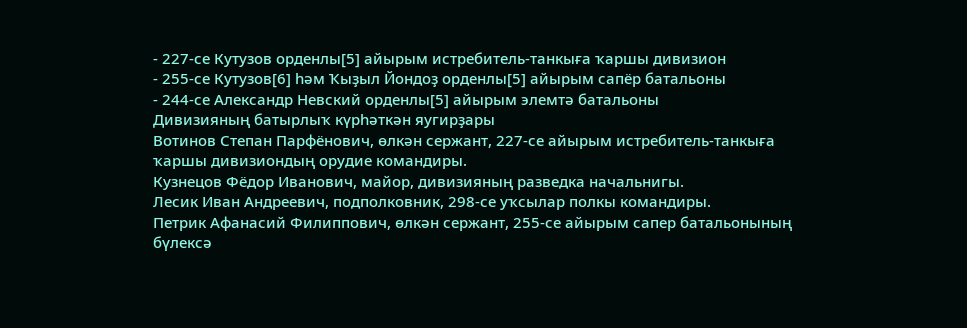- 227-се Кутузов орденлы[5] айырым истребитель-танкыға ҡаршы дивизион
- 255-се Кутузов[6] һәм Ҡыҙыл Йондоҙ орденлы[5] айырым сапёр батальоны
- 244-се Александр Невский орденлы[5] айырым элемтә батальоны
Дивизияның батырлыҡ күрһәткән яугирҙары
Вотинов Степан Парфёнович, өлкән сержант, 227-се айырым истребитель-танкыға ҡаршы дивизиондың орудие командиры.
Кузнецов Фёдор Иванович, майор, дивизияның разведка начальнигы.
Лесик Иван Андреевич, подполковник, 298-се уҡсылар полкы командиры.
Петрик Афанасий Филиппович, өлкән сержант, 255-се айырым сапер батальонының бүлексә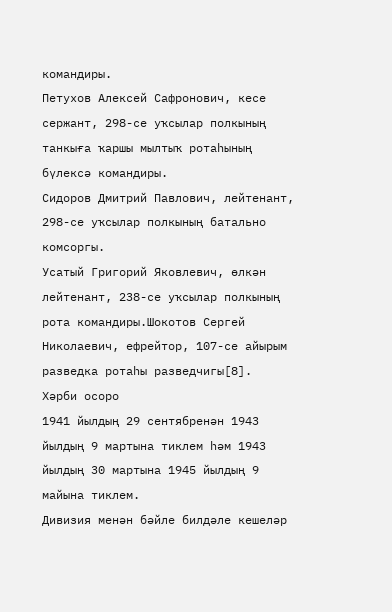командиры.
Петухов Алексей Сафронович, кесе сержант, 298-се уҡсылар полкының танкыға ҡаршы мылтыҡ ротаһының бүлексә командиры.
Сидоров Дмитрий Павлович, лейтенант, 298-се уҡсылар полкының батально комсоргы.
Усатый Григорий Яковлевич, өлкән лейтенант, 238-се уҡсылар полкының рота командиры.Шокотов Сергей Николаевич, ефрейтор, 107-се айырым разведка ротаһы разведчигы[8].
Хәрби осоро
1941 йылдың 29 сентябренән 1943 йылдың 9 мартына тиклем һәм 1943 йылдың 30 мартына 1945 йылдың 9 майына тиклем.
Дивизия менән бәйле билдәле кешеләр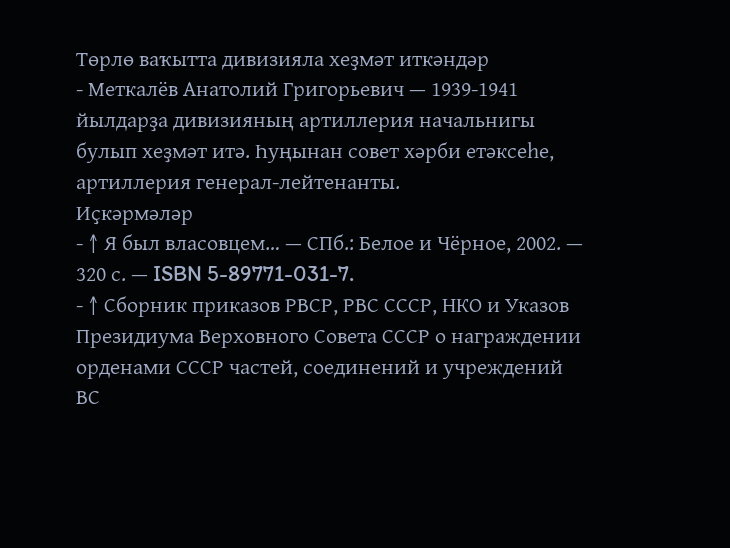Төрлө ваҡытта дивизияла хеҙмәт иткәндәр
- Меткалёв Анатолий Григорьевич — 1939-1941 йылдарҙа дивизияның артиллерия начальнигы булып хеҙмәт итә. Һуңынан совет хәрби етәксеһе, артиллерия генерал-лейтенанты.
Иҫкәрмәләр
- ↑ Я был власовцем… — СПб.: Белое и Чёрное, 2002. — 320 с. — ISBN 5-89771-031-7.
- ↑ Сборник приказов РВСР, РВС СССР, НКО и Указов Президиума Верховного Совета СССР о награждении орденами СССР частей, соединений и учреждений ВС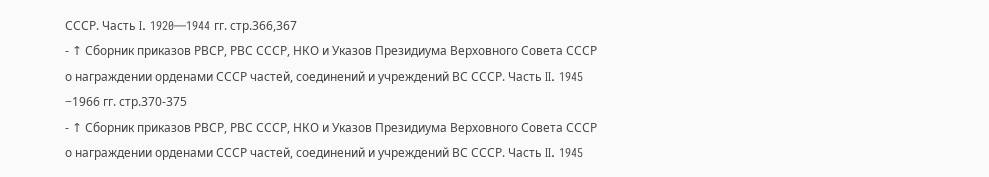СССР. Часть I. 1920—1944 гг. стр.366,367
- ↑ Сборник приказов РВСР, РВС СССР, НКО и Указов Президиума Верховного Совета СССР о награждении орденами СССР частей, соединений и учреждений ВС СССР. Часть II. 1945 −1966 гг. стр.370-375
- ↑ Сборник приказов РВСР, РВС СССР, НКО и Указов Президиума Верховного Совета СССР о награждении орденами СССР частей, соединений и учреждений ВС СССР. Часть II. 1945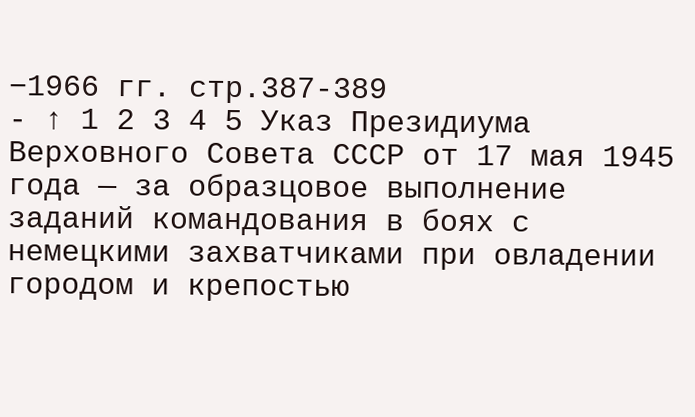−1966 гг. стр.387-389
- ↑ 1 2 3 4 5 Указ Президиума Верховного Совета СССР от 17 мая 1945 года — за образцовое выполнение заданий командования в боях с немецкими захватчиками при овладении городом и крепостью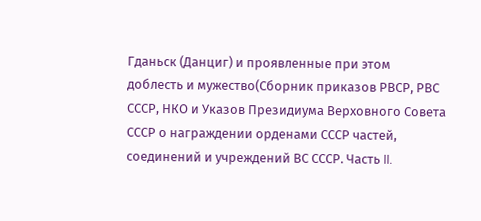Гданьск (Данциг) и проявленные при этом доблесть и мужество(Сборник приказов РВСР, РВС СССР, НКО и Указов Президиума Верховного Совета СССР о награждении орденами СССР частей, соединений и учреждений ВС СССР. Часть II.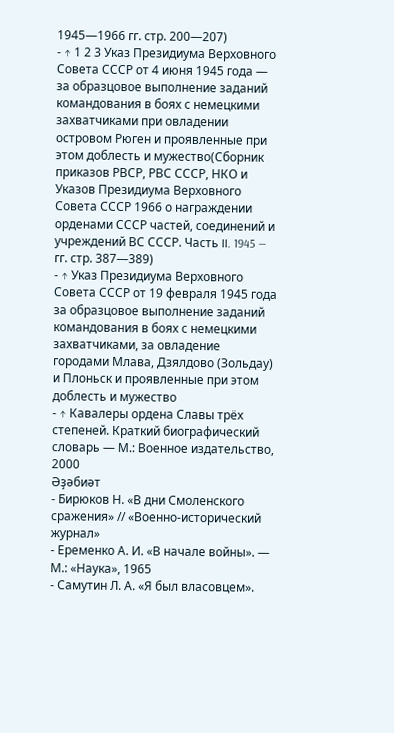1945—1966 гг. стр. 200—207)
- ↑ 1 2 3 Указ Президиума Верховного Совета СССР от 4 июня 1945 года — за образцовое выполнение заданий командования в боях с немецкими захватчиками при овладении островом Рюген и проявленные при этом доблесть и мужество(Сборник приказов РВСР, РВС СССР, НКО и Указов Президиума Верховного Совета СССР 1966 о награждении орденами СССР частей, соединений и учреждений ВС СССР. Часть II. 1945 — гг. стр. 387—389)
- ↑ Указ Президиума Верховного Совета СССР от 19 февраля 1945 года за образцовое выполнение заданий командования в боях с немецкими захватчиками, за овладение городами Млава, Дзялдово (Зольдау) и Плоньск и проявленные при этом доблесть и мужество
- ↑ Кавалеры ордена Славы трёх степеней. Краткий биографический словарь — М.: Военное издательство, 2000
Әҙәбиәт
- Бирюков Н. «В дни Смоленского сражения» // «Военно-исторический журнал»
- Еременко А. И. «В начале войны». — М.: «Наука», 1965
- Самутин Л. А. «Я был власовцем».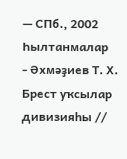— СПб., 2002
Һылтанмалар
- Әхмәҙиев Т. Х. Брест уҡсылар дивизияһы //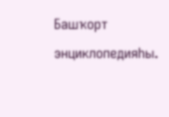Башҡорт энциклопедияһы.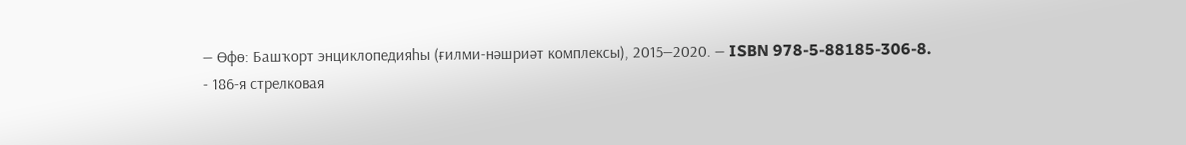— Өфө: Башҡорт энциклопедияһы (ғилми-нәшриәт комплексы), 2015—2020. — ISBN 978-5-88185-306-8.
- 186-я стрелковая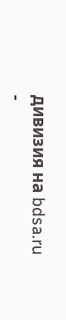дивизия на bdsa.ru
-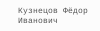Кузнецов Фёдор Иванович